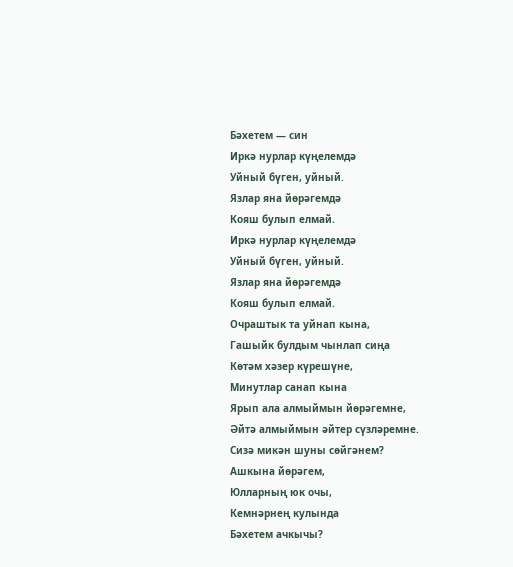Бәхетем — син
Иркә нурлар күңелемдә
Уйный бүген, уйный.
Язлар яна йөрәгемдә
Кояш булып елмай.
Иркә нурлар күңелемдә
Уйный бүген, уйный.
Язлар яна йөрәгемдә
Кояш булып елмай.
Очраштык та уйнап кына,
Гашыйк булдым чынлап сиңа
Көтәм хәзер күрешүне,
Минутлар санап кына
Ярып ала алмыймын йөрәгемне,
Әйтә алмыймын әйтер сүзләремне.
Сизә микән шуны сөйгәнем?
Ашкына йөрәгем,
Юлларның юк очы,
Кемнәрнең кулында
Бәхетем ачкычы?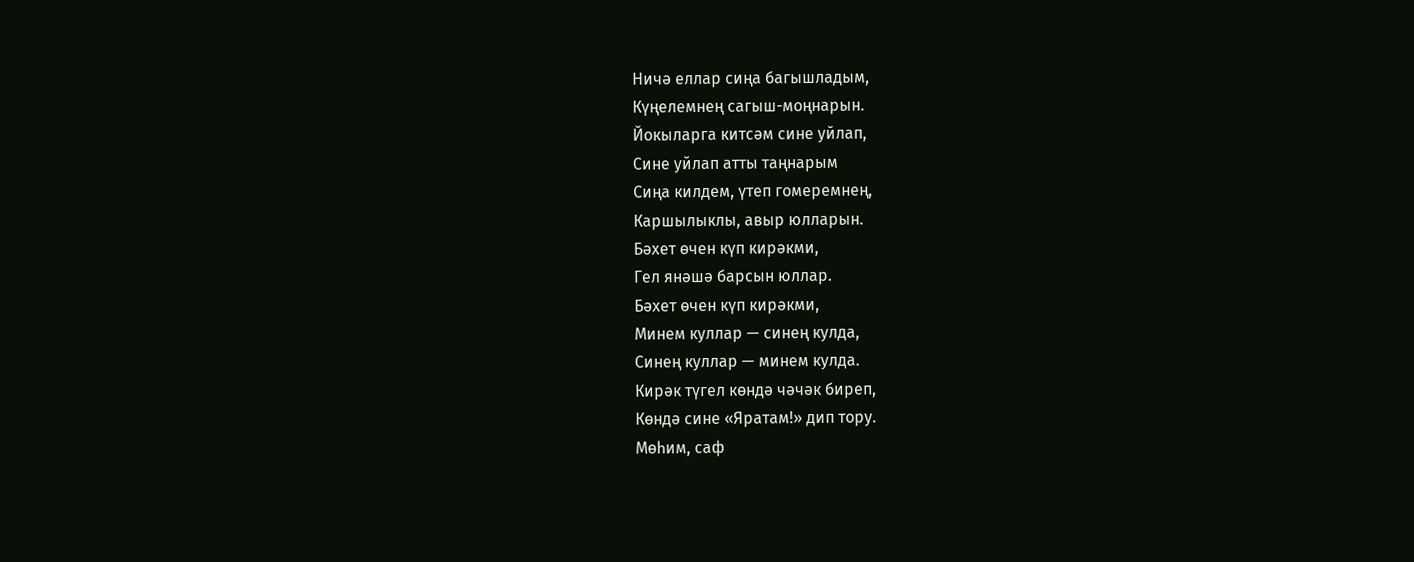Ничә еллар сиңа багышладым,
Күңелемнең сагыш-моңнарын.
Йокыларга китсәм сине уйлап,
Сине уйлап атты таңнарым
Сиңа килдем, үтеп гомеремнең,
Каршылыклы, авыр юлларын.
Бәхет өчен күп кирәкми,
Гел янәшә барсын юллар.
Бәхет өчен күп кирәкми,
Минем куллар — синең кулда,
Синең куллар — минем кулда.
Кирәк түгел көндә чәчәк биреп,
Көндә сине «Яратам!» дип тору.
Мөһим, саф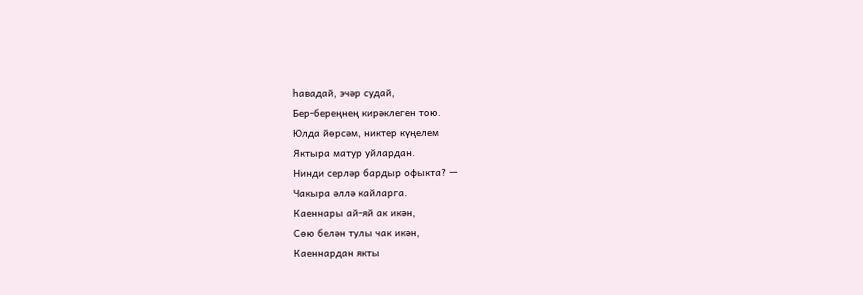һавадай, эчәр судай,
Бер-береңнең кирәклеген тою.
Юлда йөрсәм, никтер күңелем
Яктыра матур уйлардан.
Нинди серләр бардыр офыкта? —
Чакыра әллә кайларга.
Каеннары ай-яй ак икән,
Сөю белән тулы чак икән,
Каеннардан якты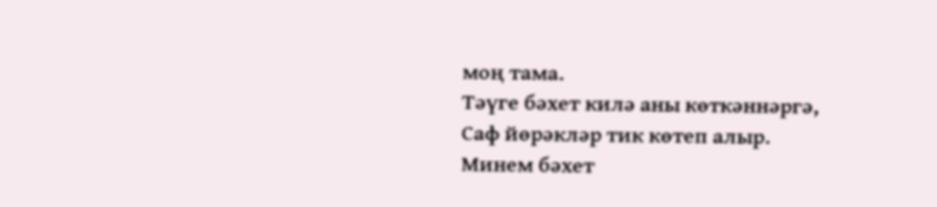моң тама.
Тәүге бәхет килә аны көткәннәргә,
Саф йөрәкләр тик көтеп алыр.
Минем бәхет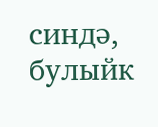синдә, булыйк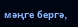мәңге бергә,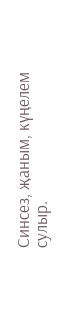Синсез, җаным, күңелем сулыр.